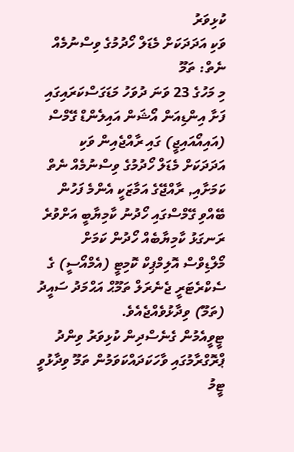ކުޅިވަރު
ވަކި އަދަދަކަށް މެޑަލް ހޯދުމުގެ ވިސްނުމެއް ނެތް: ތަމޫ
މި މަހުގެ 23 ވަނަ ދުވަހު މަޑަގަސްކަރައިގައި ފަށާ އިންޑިއަން އޯޝަން އައިލެންޑް ގޭމްސް (އައިއޯއައިޖީ) ގައި ރާއްޖެއިން ވަކި އަދަދަކަށް މެޑަލް ހޯދުމުގެ ވިސްނުމެއް ނެތް ކަމަށާއި, ރާއްޖޭގެ އަމާޒަކީ އެންމެ ފަހުން ބޭއްވި ގޭމްސްގައި ހޯދުނު ކާމިޔާބީ އަށްވުރެ ރަނގަޅު ކާމިޔާބެއް ހޯދުން ކަމަށް މޯލްޑިވްސް އޮލިމްޕިކް ކޮމިޓީ (އެމްއޯސީ) ގެ ސެކްރެޓަރީ ޖެނެރަލް ތަމޫޙް އަޙްމަދު ސައީދު (ތަމޫ) ވިދާޅުވެއްޖެއެވެ.
ޓީވީއެމުން ގެނެސްދިން ކުޅިވަރު ވިންދު ޕްރޮގްރާމުގައި ވާހަކަދައްކަވަމުން ތަމޫ ވިދާޅުވީ ޓީމު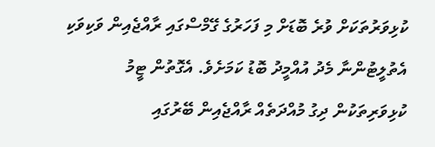ކުޅިވަރުތަކަށް ވުރެ ބޮޑަށް މި ފަހަރުގެ ގޭމްސްގައި ރާއްޖެއިން ވަކިވަކި އެތުލީޓުންނާ މެދު އުއްމީދު ބޮޑު ކަމަށެވެ. އެގޮތުން ޓީމު ކުޅިވަރިތަކުން ދިގު މުއްދަތެއް ރާއްޖެއިން ބޭރުގައި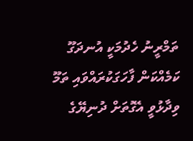ތަމްރީނު ހެދުމަކީ އުނދަގޫ ކަމެއްކަން ފާހަގަކުރައްވައި ތަމޫ ވިދާޅުވީ އެގޮތަށް ދުނިޔޭގެ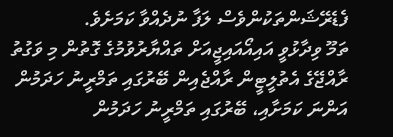ފެޑެރޭޝަންތަކުންވެސް ލަފާ ނުދެއްވާ ކަމަށެވެ.
ތަމޫ ވިދާޅުވީ އައިއޯއައިޖީއަށް ތައްޔާރުވުމުގެ ގޮތުން މި ވަގުތު ރާއްޖޭގެ އެތުލީޓީން ރާއްޖެއިން ބޭރުގައި ތަމްރީނު ހަދަމުން އަންނަ ކަމަށާއި، ބޭރުގައި ތަމްރީނު ހަދަމުން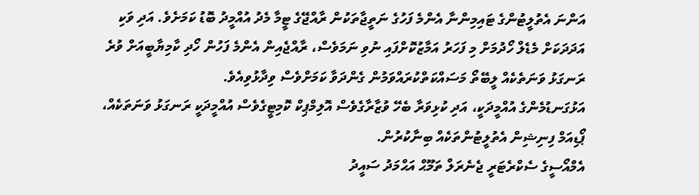އަންނަ އެތުލީޓުންގެ ޓައިމިންނާ އެންމެ ފަހުގެ ނަތީޖާތަކުން ރާއްޖޭގެ ޓީމާ މެދު އުއްމީދު ބޮޑު ކަމަށެވެ. އަދި ވަކި އަދަދަކަށް މެޑެލް ހޯދުމަށް މި ފަހަރު އަމާޒުކޮށްފައި ނުވި ނަމަވެސް، ރާއްޖެއިން އެންމެ ފަހުން ހޯދި ކާމިޔާބީއަށް ވުރެ ރަނގަޅު ވަނަތެކެއް ލީބޭތޯ މަސައްކަތްކުރައްވަމުން ގެންދަވާ ކަމަށްވެސް ވިދާޅުވިއެވެ.
އަޅުގަނޑުމެންގެ އުއްމީދަކީ، އަދި ކުޅިވަރާ ބެހޭ ވުޒާރާގެވެސް އޮލިމްޕިކް ކޮމިޓީގެވެސް އުއްމީދަކީ ރަނގަޅު ވަނަތަކެއް، ޕޯޑިއަމް ފިނިޝިން އެތުލީޓުންތަކެއް ބިނާކުރުން.
އެމްއޯސީގެ ސެކްރެޓަރީ ޖެނެރަލް ތަމޫޙް އަޙްމަދު ސައީދު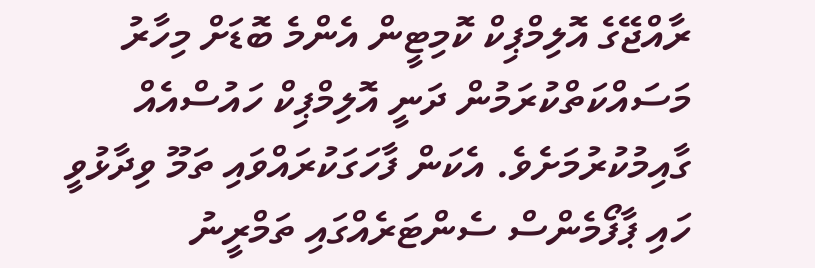ރާއްޖޭގެ އޮލިމްޕިކް ކޮމިޓީން އެންމެ ބޮޑަށް މިހާރު މަސައްކަތްކުރަމުން ދަނީ އޮލިމްޕިކް ހައުސްއެއް ގާއިމުކުރުމަށެވެ. އެކަން ފާހަގަކުރައްވައި ތަމޫ ވިދާޅުވީ ހައި ޕާފޯމެންސް ސެންޓަރެއްގައި ތަމްރީނު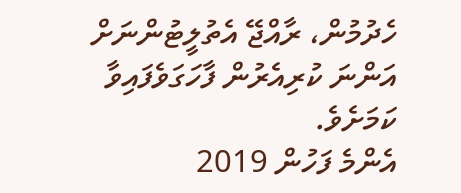ހެދުމުން، ރާއްޖޭ އެތުލީޓުންނަށް އަންނަ ކުރިއެރުން ފާހަގަވެފައިވާ ކަމަށެވެ.
އެންމެ ފަހުން 2019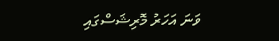ވަނަ އަހަރު މޮރިޝަސްގައި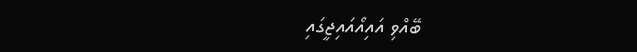ބޭއްވި އައިއޯއައިޖީގައި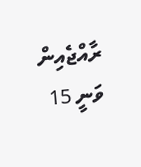ރާއްޖެއިން ވަނީ 15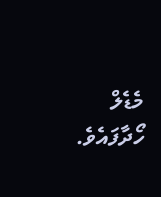މެޑެލް ހޯދާފައެވެ.